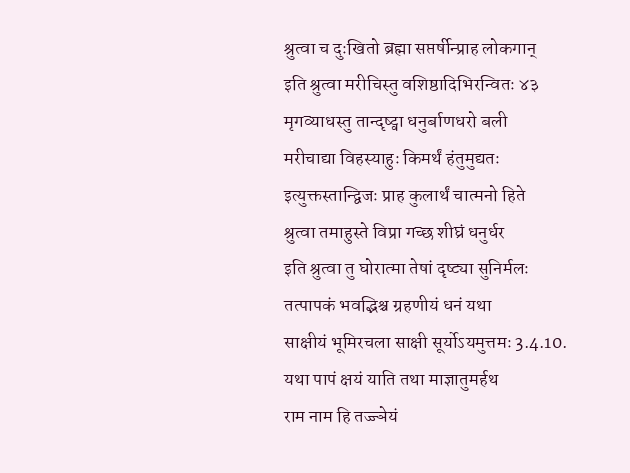श्रुत्वा च दुःखितो ब्रह्मा सप्तर्षीन्प्राह लोकगान्
इति श्रुत्वा मरीचिस्तु वशिष्ठादिभिरन्वितः ४३ मृगव्याधस्तु तान्दृष्ट्वा धनुर्बाणधरो बली
मरीचाद्या विहस्याहुः किमर्थं हंतुमुद्यतः
इत्युक्तस्तान्द्विजः प्राह कुलार्थं चात्मनो हिते
श्रुत्वा तमाहुस्ते विप्रा गच्छ शीघ्रं धनुर्धर
इति श्रुत्वा तु घोरात्मा तेषां दृष्ट्या सुनिर्मलः
तत्पापकं भवद्भिश्च ग्रहणीयं धनं यथा
साक्षीयं भूमिरचला साक्षी सूर्योऽयमुत्तमः 3.4.10.
यथा पापं क्षयं याति तथा माज्ञातुमर्हथ
राम नाम हि तज्ज्ञेयं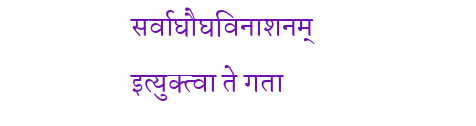सर्वाघौघविनाशनम्
इत्युक्त्वा ते गता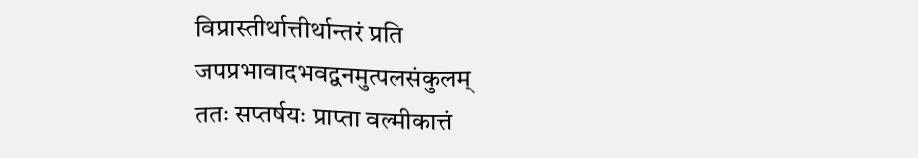विप्रास्तीर्थात्तीर्थान्तरं प्रति
जपप्रभावादभवद्वनमुत्पलसंकुलम्
ततः सप्तर्षयः प्राप्ता वल्मीकात्तं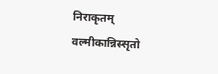निराकृतम्
वल्मीकान्निस्सृतो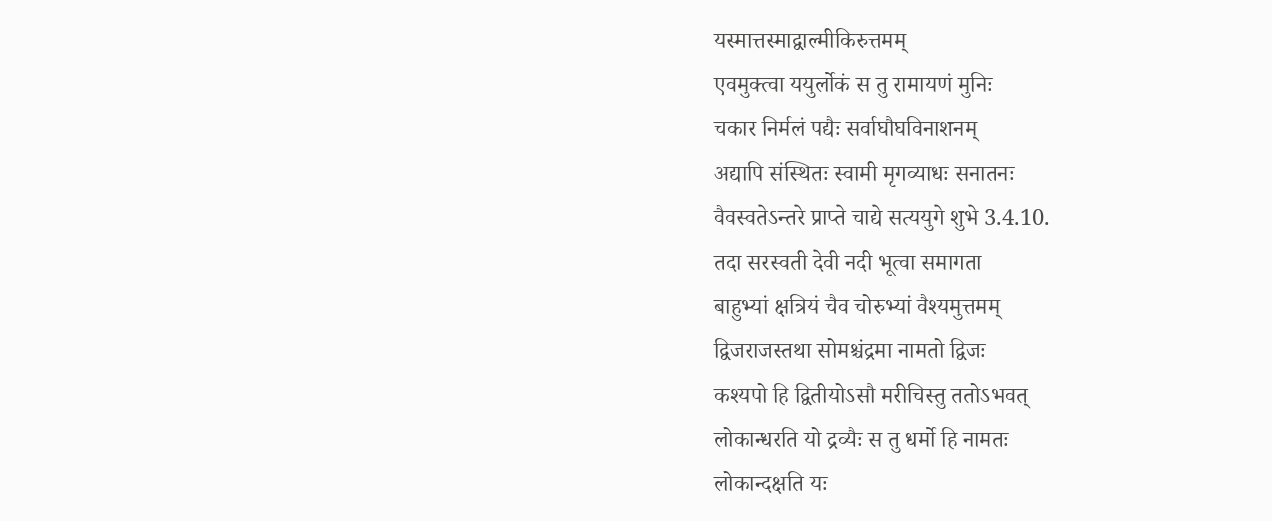यस्मात्तस्माद्वाल्मीकिरुत्तमम्
एवमुक्त्वा ययुर्लोकं स तु रामायणं मुनिः
चकार निर्मलं पद्यैः सर्वाघौघविनाशनम्
अद्यापि संस्थितः स्वामी मृगव्याधः सनातनः
वैवस्वतेऽन्तरे प्राप्ते चाद्ये सत्ययुगे शुभे 3.4.10.
तदा सरस्वती देवी नदी भूत्वा समागता
बाहुभ्यां क्षत्रियं चैव चोरुभ्यां वैश्यमुत्तमम्
द्विजराजस्तथा सोमश्चंद्रमा नामतो द्विजः
कश्यपो हि द्वितीयोऽसौ मरीचिस्तु ततोऽभवत्
लोकान्धरति यो द्रव्यैः स तु धर्मो हि नामतः
लोकान्दक्षति यः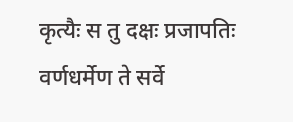कृत्यैः स तु दक्षः प्रजापतिः
वर्णधर्मेण ते सर्वे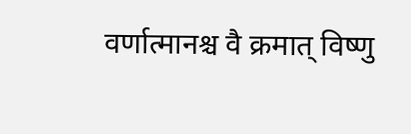वर्णात्मानश्च वै क्रमात् विष्णु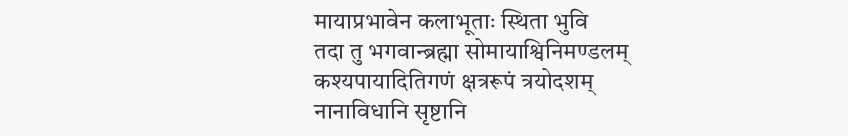मायाप्रभावेन कलाभूताः स्थिता भुवि
तदा तु भगवान्ब्रह्मा सोमायाश्विनिमण्डलम्
कश्यपायादितिगणं क्षत्ररूपं त्रयोदशम्
नानाविधानि सृष्टानि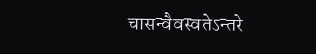चासन्वैवस्वतेऽन्तरे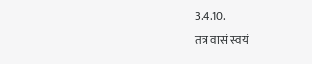3.4.10.
तत्र वासं स्वयं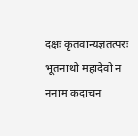दक्षः कृतवान्यज्ञतत्परः
भूतनाथो महादेवो न ननाम कदाचन